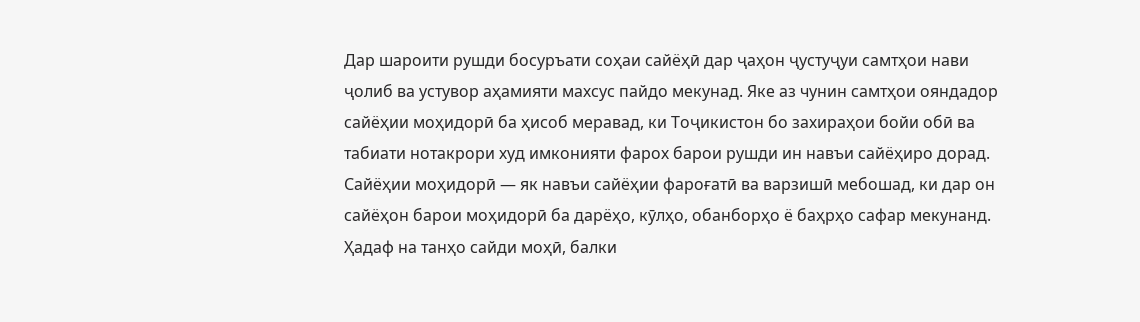Дар шароити рушди босуръати соҳаи сайёҳӣ дар ҷаҳон ҷустуҷуи самтҳои нави ҷолиб ва устувор аҳамияти махсус пайдо мекунад. Яке аз чунин самтҳои ояндадор сайёҳии моҳидорӣ ба ҳисоб меравад, ки Тоҷикистон бо захираҳои бойи обӣ ва табиати нотакрори худ имконияти фарох барои рушди ин навъи сайёҳиро дорад.
Сайёҳии моҳидорӣ — як навъи сайёҳии фароғатӣ ва варзишӣ мебошад, ки дар он сайёҳон барои моҳидорӣ ба дарёҳо, кӯлҳо, обанборҳо ё баҳрҳо сафар мекунанд. Ҳадаф на танҳо сайди моҳӣ, балки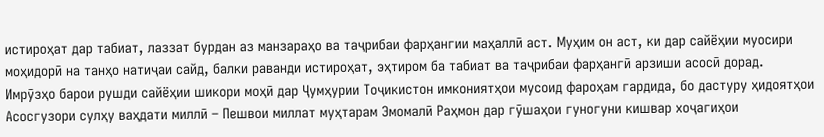истироҳат дар табиат, лаззат бурдан аз манзараҳо ва таҷрибаи фарҳангии маҳаллӣ аст. Муҳим он аст, ки дар сайёҳии муосири моҳидорӣ на танҳо натиҷаи сайд, балки раванди истироҳат, эҳтиром ба табиат ва таҷрибаи фарҳангӣ арзиши асосӣ дорад.
Имрӯзҳо барои рушди сайёҳии шикори моҳӣ дар Ҷумҳурии Тоҷикистон имкониятҳои мусоид фароҳам гардида, бо дастуру ҳидоятҳои Асосгузори сулҳу ваҳдати миллӣ – Пешвои миллат муҳтарам Эмомалӣ Раҳмон дар гӯшаҳои гуногуни кишвар хоҷагиҳои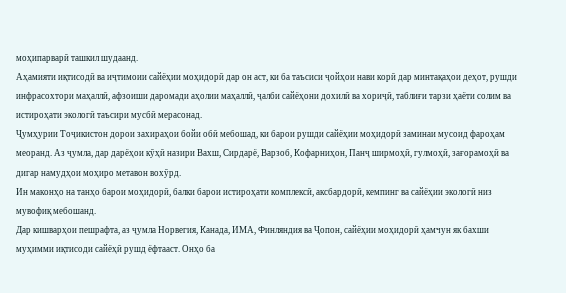моҳипарварӣ ташкил шудаанд.
Аҳамияти иқтисодӣ ва иҷтимоии сайёҳии моҳидорӣ дар он аст, ки ба таъсиси ҷойҳои нави корӣ дар минтақаҳои деҳот, рушди инфрасохтори маҳаллӣ, афзоиши даромади аҳолии маҳаллӣ, ҷалби сайёҳони дохилӣ ва хориҷӣ, таблиғи тарзи ҳаёти солим ва истироҳати экологӣ таъсири мусбӣ мерасонад.
Ҷумҳурии Тоҷикистон дорои захираҳои бойи обӣ мебошад, ки барои рушди сайёҳии моҳидорӣ заминаи мусоид фароҳам меоранд. Аз ҷумла, дар дарёҳои кӯҳӣ назири Вахш, Сирдарё, Варзоб, Кофарниҳон, Панҷ ширмоҳӣ, гулмоҳӣ, зағорамоҳӣ ва дигар намудҳои моҳиро метавон вохӯрд.
Ин маконҳо на танҳо барои моҳидорӣ, балки барои истироҳати комплексӣ, аксбардорӣ, кемпинг ва сайёҳии экологӣ низ мувофиқ мебошанд.
Дар кишварҳои пешрафта, аз ҷумла Норвегия, Канада, ИМА, Финляндия ва Ҷопон, сайёҳии моҳидорӣ ҳамчун як бахши муҳимми иқтисоди сайёҳӣ рушд ёфтааст. Онҳо ба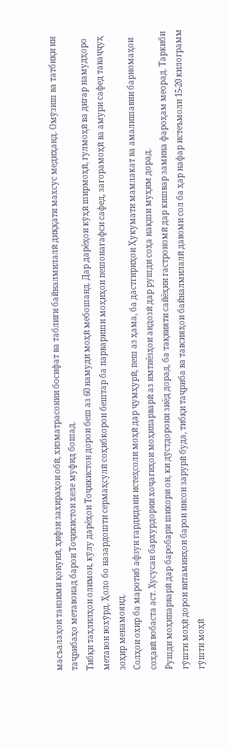масъалаҳои танзими қонунӣ, ҳифзи захираҳои обӣ, хизматрасонии босифат ва таблиғи байналмилалӣ диққати махсус медиҳанд. Омӯзиш ва татбиқи ин таҷрибаҳо метавонад барои Тоҷикистон хеле муфид бошад.
Тибқи таҳлилҳои олимон, кӯлу дарёҳои Тоҷикистон дорои беш аз 60 намуди моҳӣ мебошанд. Дар дарёҳои кӯҳӣ ширмоҳӣ, гулмоҳӣ ва дигар намудҳоро метавон вохӯрд. Ҳоло бо назардошти сермаҳсулӣ соҳибкорон бештар ба парвариши моҳиҳои пешонағафси сафед, зағорамоҳӣ ва амури сафед таваҷҷуҳ зоҳир менамоянд.
Солҳои охир ба маротиб афзун гардидани истеҳсоли моҳӣ дар ҷумҳурӣ, пеш аз ҳама, ба дастгириҳои Ҳукумати мамлакат ва амалишавии барномаҳои соҳавӣ вобаста аст. Хусусан бархурдории хоҷагиҳои моҳипарварӣ аз имтиёзҳои андозӣ дар рушди соҳа нақши муҳим дорад.
Рушди моҳипарварӣ дар баробари шикори он, ки дӯстдорони зиёд дорад, ба тақвияти сайёҳии гастрономӣ дар кишвар замина фароҳам меорад. Таркиби гӯшти моҳӣ дорои витаминҳои барои инсон зарурӣ буда, тибқи таҷриба ва тавсияҳои байналмилалӣ давоми сол ба ҳар нафар истеъмоли 15-20 килограмм гӯшти моҳӣ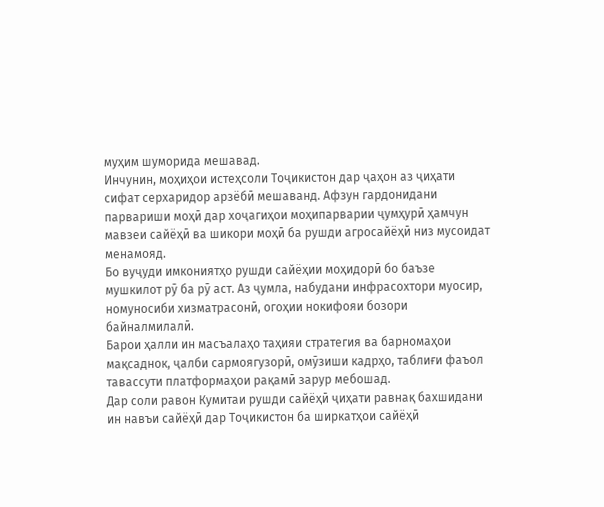муҳим шуморида мешавад.
Инчунин, моҳиҳои истеҳсоли Тоҷикистон дар ҷаҳон аз ҷиҳати сифат серхаридор арзёбӣ мешаванд. Афзун гардонидани парвариши моҳӣ дар хоҷагиҳои моҳипарварии ҷумҳурӣ ҳамчун мавзеи сайёҳӣ ва шикори моҳӣ ба рушди агросайёҳӣ низ мусоидат менамояд.
Бо вуҷуди имкониятҳо рушди сайёҳии моҳидорӣ бо баъзе мушкилот рӯ ба рӯ аст. Аз ҷумла, набудани инфрасохтори муосир, номуносиби хизматрасонӣ, огоҳии нокифояи бозори байналмилалӣ.
Барои ҳалли ин масъалаҳо таҳияи стратегия ва барномаҳои мақсаднок, ҷалби сармоягузорӣ, омӯзиши кадрҳо, таблиғи фаъол тавассути платформаҳои рақамӣ зарур мебошад.
Дар соли равон Кумитаи рушди сайёҳӣ ҷиҳати равнақ бахшидани ин навъи сайёҳӣ дар Тоҷикистон ба ширкатҳои сайёҳӣ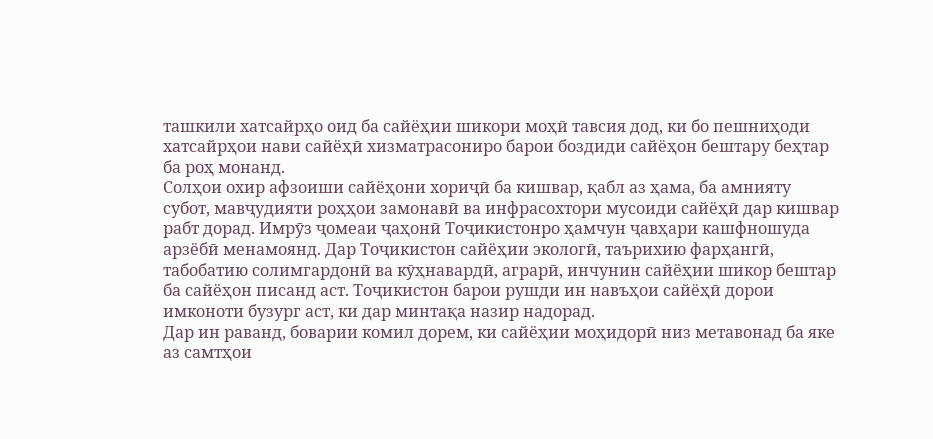ташкили хатсайрҳо оид ба сайёҳии шикори моҳӣ тавсия дод, ки бо пешниҳоди хатсайрҳои нави сайёҳӣ хизматрасониро барои боздиди сайёҳон бештару беҳтар ба роҳ монанд.
Солҳои охир афзоиши сайёҳони хориҷӣ ба кишвар, қабл аз ҳама, ба амнияту субот, мавҷудияти роҳҳои замонавӣ ва инфрасохтори мусоиди сайёҳӣ дар кишвар рабт дорад. Имрӯз ҷомеаи ҷаҳонӣ Тоҷикистонро ҳамчун ҷавҳари кашфношуда арзёбӣ менамоянд. Дар Тоҷикистон сайёҳии экологӣ, таърихию фарҳангӣ, табобатию солимгардонӣ ва кӯҳнавардӣ, аграрӣ, инчунин сайёҳии шикор бештар ба сайёҳон писанд аст. Тоҷикистон барои рушди ин навъҳои сайёҳӣ дорои имконоти бузург аст, ки дар минтақа назир надорад.
Дар ин раванд, боварии комил дорем, ки сайёҳии моҳидорӣ низ метавонад ба яке аз самтҳои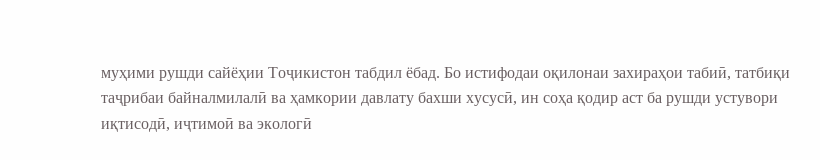муҳими рушди сайёҳии Тоҷикистон табдил ёбад. Бо истифодаи оқилонаи захираҳои табиӣ, татбиқи таҷрибаи байналмилалӣ ва ҳамкории давлату бахши хусусӣ, ин соҳа қодир аст ба рушди устувори иқтисодӣ, иҷтимоӣ ва экологӣ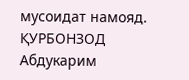мусоидат намояд.
ҚУРБОНЗОД Абдукарим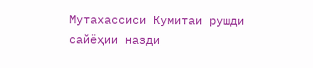Мутахассиси Кумитаи рушди
сайёҳии назди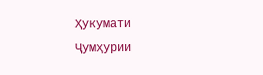Ҳукумати
Ҷумҳурии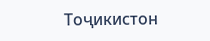Тоҷикистон